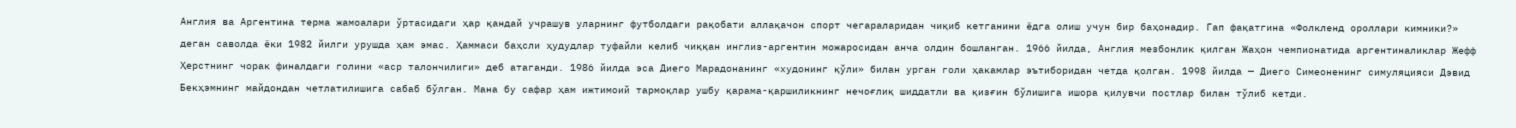Англия ва Аргентина терма жамоалари ўртасидаги ҳар қандай учрашув уларнинг футболдаги рақобати аллақачон спорт чегараларидан чиқиб кетганини ёдга олиш учун бир баҳонадир. Гап фақатгина «Фолкленд ороллари кимники?» деган саволда ёки 1982 йилги урушда ҳам эмас. Ҳаммаси баҳсли ҳудудлар туфайли келиб чиққан инглиз-аргентин можаросидан анча олдин бошланган. 1966 йилда, Англия мезбонлик қилган Жаҳон чемпионатида аргентиналиклар Жефф Ҳерстнинг чорак финалдаги голини «аср талончилиги» деб атаганди. 1986 йилда эса Диего Марадонанинг «худонинг қўли» билан урган голи ҳакамлар эътиборидан четда қолган. 1998 йилда — Диего Симеоненинг симуляцияси Дэвид Бекҳэмнинг майдондан четлатилишига сабаб бўлган. Мана бу сафар ҳам ижтимоий тармоқлар ушбу қарама-қаршиликнинг нечоғлиқ шиддатли ва қизғин бўлишига ишора қилувчи постлар билан тўлиб кетди.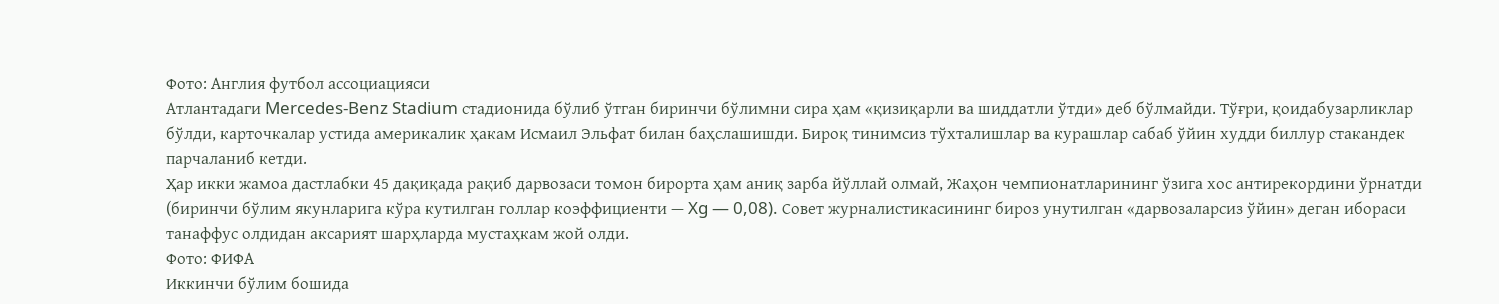Фото: Англия футбол ассоциацияси
Атлантадаги Mercedes-Benz Stadium стадионида бўлиб ўтган биринчи бўлимни сира ҳам «қизиқарли ва шиддатли ўтди» деб бўлмайди. Тўғри, қоидабузарликлар бўлди, карточкалар устида америкалик ҳакам Исмаил Эльфат билан баҳслашишди. Бироқ тинимсиз тўхталишлар ва курашлар сабаб ўйин худди биллур стакандек парчаланиб кетди.
Ҳар икки жамоа дастлабки 45 дақиқада рақиб дарвозаси томон бирорта ҳам аниқ зарба йўллай олмай, Жаҳон чемпионатларининг ўзига хос антирекордини ўрнатди (биринчи бўлим якунларига кўра кутилган голлар коэффициенти — Xg — 0,08). Совет журналистикасининг бироз унутилган «дарвозаларсиз ўйин» деган ибораси танаффус олдидан аксарият шарҳларда мустаҳкам жой олди.
Фото: ФИФА
Иккинчи бўлим бошида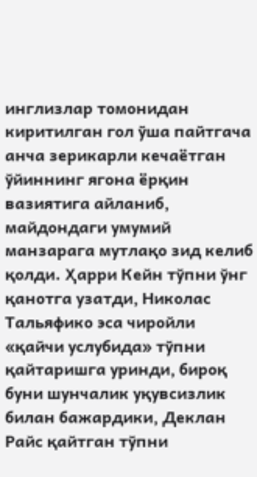инглизлар томонидан киритилган гол ўша пайтгача анча зерикарли кечаётган ўйиннинг ягона ёрқин вазиятига айланиб, майдондаги умумий манзарага мутлақо зид келиб қолди. Ҳарри Кейн тўпни ўнг қанотга узатди, Николас Тальяфико эса чиройли «қайчи услубида» тўпни қайтаришга уринди, бироқ буни шунчалик уқувсизлик билан бажардики, Деклан Райс қайтган тўпни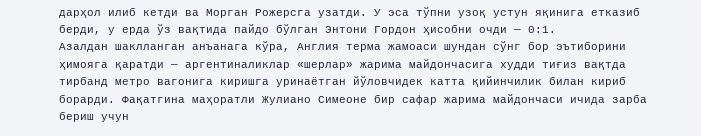дарҳол илиб кетди ва Морган Рожерсга узатди. У эса тўпни узоқ устун яқинига етказиб берди, у ерда ўз вақтида пайдо бўлган Энтони Гордон ҳисобни очди — 0:1.
Азалдан шаклланган анъанага кўра, Англия терма жамоаси шундан сўнг бор эътиборини ҳимояга қаратди — аргентиналиклар «шерлар» жарима майдончасига худди тиғиз вақтда тирбанд метро вагонига киришга уринаётган йўловчидек катта қийинчилик билан кириб борарди. Фақатгина маҳоратли Жулиано Симеоне бир сафар жарима майдончаси ичида зарба бериш учун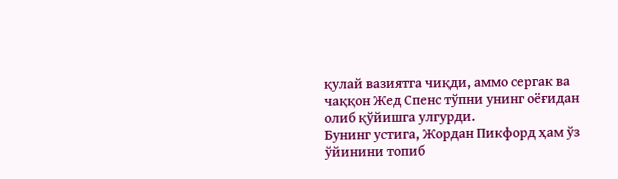қулай вазиятга чиқди, аммо сергак ва чаққон Жед Спенс тўпни унинг оёғидан олиб қўйишга улгурди.
Бунинг устига, Жордан Пикфорд ҳам ўз ўйинини топиб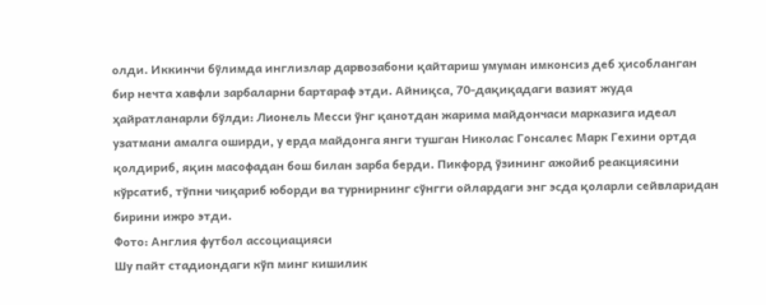олди. Иккинчи бўлимда инглизлар дарвозабони қайтариш умуман имконсиз деб ҳисобланган бир нечта хавфли зарбаларни бартараф этди. Айниқса, 70-дақиқадаги вазият жуда ҳайратланарли бўлди: Лионель Месси ўнг қанотдан жарима майдончаси марказига идеал узатмани амалга оширди, у ерда майдонга янги тушган Николас Гонсалес Марк Гехини ортда қолдириб, яқин масофадан бош билан зарба берди. Пикфорд ўзининг ажойиб реакциясини кўрсатиб, тўпни чиқариб юборди ва турнирнинг сўнгги ойлардаги энг эсда қоларли сейвларидан бирини ижро этди.
Фото: Англия футбол ассоциацияси
Шу пайт стадиондаги кўп минг кишилик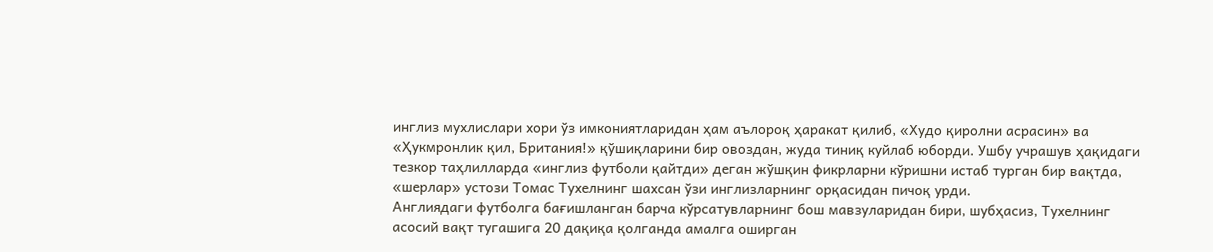инглиз мухлислари хори ўз имкониятларидан ҳам аълороқ ҳаракат қилиб, «Худо қиролни асрасин» ва «Ҳукмронлик қил, Британия!» қўшиқларини бир овоздан, жуда тиниқ куйлаб юборди. Ушбу учрашув ҳақидаги тезкор таҳлилларда «инглиз футболи қайтди» деган жўшқин фикрларни кўришни истаб турган бир вақтда, «шерлар» устози Томас Тухелнинг шахсан ўзи инглизларнинг орқасидан пичоқ урди.
Англиядаги футболга бағишланган барча кўрсатувларнинг бош мавзуларидан бири, шубҳасиз, Тухелнинг асосий вақт тугашига 20 дақиқа қолганда амалга оширган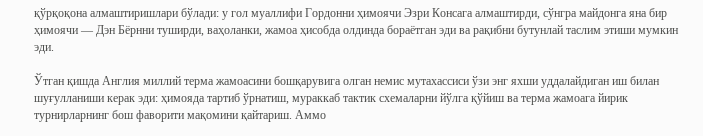қўрқоқона алмаштиришлари бўлади: у гол муаллифи Гордонни ҳимоячи Эзри Консага алмаштирди, сўнгра майдонга яна бир ҳимоячи — Дэн Бёрнни туширди, ваҳоланки, жамоа ҳисобда олдинда бораётган эди ва рақибни бутунлай таслим этиши мумкин эди.

Ўтган қишда Англия миллий терма жамоасини бошқарувига олган немис мутахассиси ўзи энг яхши уддалайдиган иш билан шуғулланиши керак эди: ҳимояда тартиб ўрнатиш, мураккаб тактик схемаларни йўлга қўйиш ва терма жамоага йирик турнирларнинг бош фаворити мақомини қайтариш. Аммо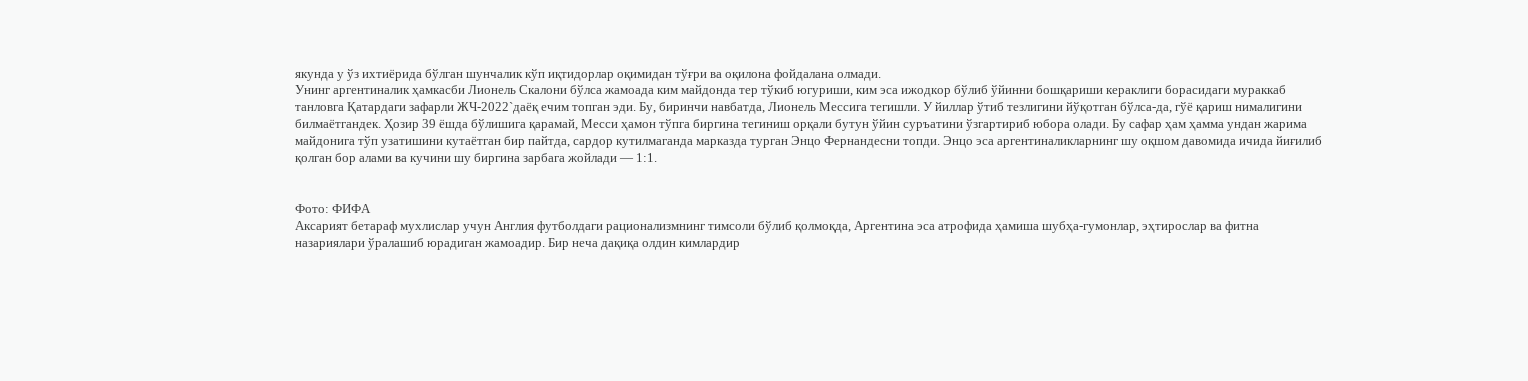якунда у ўз ихтиёрида бўлган шунчалик кўп иқтидорлар оқимидан тўғри ва оқилона фойдалана олмади.
Унинг аргентиналик ҳамкасби Лионель Скалони бўлса жамоада ким майдонда тер тўкиб югуриши, ким эса ижодкор бўлиб ўйинни бошқариши кераклиги борасидаги мураккаб танловга Қатардаги зафарли ЖЧ-2022`даёқ ечим топган эди. Бу, биринчи навбатда, Лионель Мессига тегишли. У йиллар ўтиб тезлигини йўқотган бўлса-да, гўё қариш нималигини билмаётгандек. Ҳозир 39 ёшда бўлишига қарамай, Месси ҳамон тўпга биргина тегиниш орқали бутун ўйин суръатини ўзгартириб юбора олади. Бу сафар ҳам ҳамма ундан жарима майдонига тўп узатишини кутаётган бир пайтда, сардор кутилмаганда марказда турган Энцо Фернандесни топди. Энцо эса аргентиналикларнинг шу оқшом давомида ичида йиғилиб қолган бор алами ва кучини шу биргина зарбага жойлади — 1:1.


Фото: ФИФА
Аксарият бетараф мухлислар учун Англия футболдаги рационализмнинг тимсоли бўлиб қолмоқда, Аргентина эса атрофида ҳамиша шубҳа-гумонлар, эҳтирослар ва фитна назариялари ўралашиб юрадиган жамоадир. Бир неча дақиқа олдин кимлардир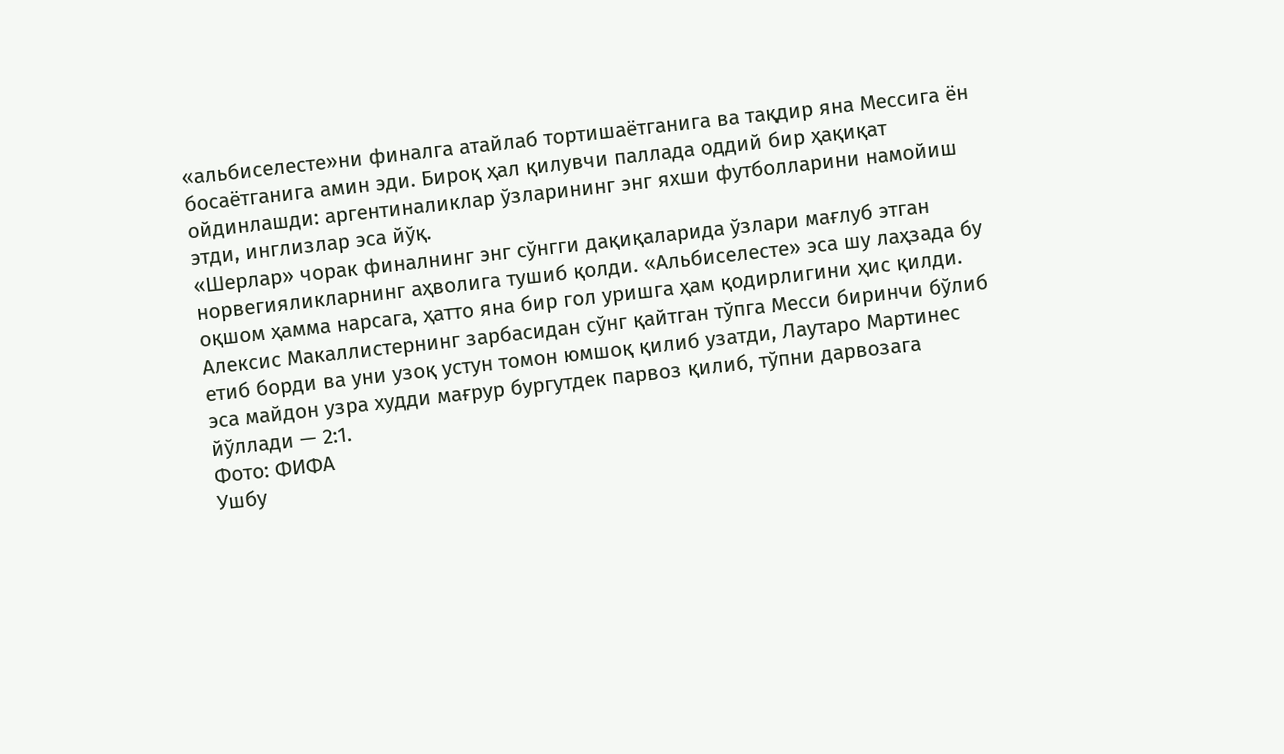«альбиселесте»ни финалга атайлаб тортишаётганига ва тақдир яна Мессига ён босаётганига амин эди. Бироқ ҳал қилувчи паллада оддий бир ҳақиқат ойдинлашди: аргентиналиклар ўзларининг энг яхши футболларини намойиш этди, инглизлар эса йўқ.
«Шерлар» чорак финалнинг энг сўнгги дақиқаларида ўзлари мағлуб этган норвегияликларнинг аҳволига тушиб қолди. «Альбиселесте» эса шу лаҳзада бу оқшом ҳамма нарсага, ҳатто яна бир гол уришга ҳам қодирлигини ҳис қилди. Алексис Макаллистернинг зарбасидан сўнг қайтган тўпга Месси биринчи бўлиб етиб борди ва уни узоқ устун томон юмшоқ қилиб узатди, Лаутаро Мартинес эса майдон узра худди мағрур бургутдек парвоз қилиб, тўпни дарвозага йўллади — 2:1.
Фото: ФИФА
Ушбу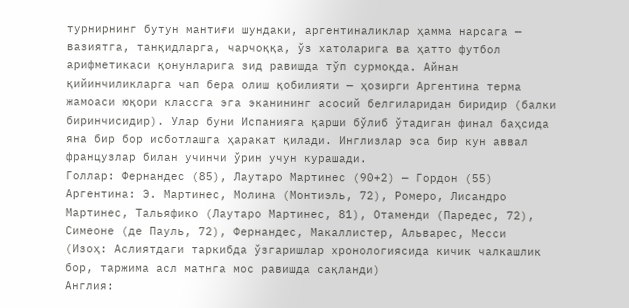турнирнинг бутун мантиғи шундаки, аргентиналиклар ҳамма нарсага — вазиятга, танқидларга, чарчоққа, ўз хатоларига ва ҳатто футбол арифметикаси қонунларига зид равишда тўп сурмоқда. Айнан қийинчиликларга чап бера олиш қобилияти — ҳозирги Аргентина терма жамоаси юқори классга эга эканининг асосий белгиларидан биридир (балки биринчисидир). Улар буни Испанияга қарши бўлиб ўтадиган финал баҳсида яна бир бор исботлашга ҳаракат қилади. Инглизлар эса бир кун аввал французлар билан учинчи ўрин учун курашади.
Голлар: Фернандес (85), Лаутаро Мартинес (90+2) — Гордон (55)
Аргентина: Э. Мартинес, Молина (Монтиэль, 72), Ромеро, Лисандро Мартинес, Тальяфико (Лаутаро Мартинес, 81), Отаменди (Паредес, 72), Симеоне (де Пауль, 72), Фернандес, Макаллистер, Альварес, Месси
(Изоҳ: Аслиятдаги таркибда ўзгаришлар хронологиясида кичик чалкашлик бор, таржима асл матнга мос равишда сақланди)
Англия: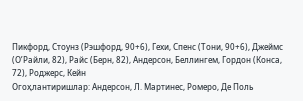Пикфорд, Стоунз (Рэшфорд, 90+6), Гехи, Спенс (Тони, 90+6), Джеймс (О’Райли, 82), Райс (Берн, 82), Андерсон, Беллингем, Гордон (Конса, 72), Роджерс, Кейн
Огоҳлантиришлар: Андерсон, Л. Мартинес, Ромеро, Де Поль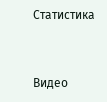Статистика


Видео